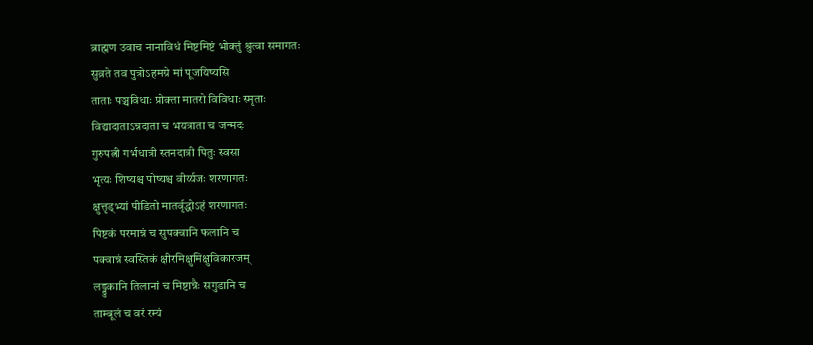ब्राह्मण उवाच नानाविधं मिष्टमिष्टं भोक्तुं श्रुत्वा समागतः
सुव्रते तव पुत्रोऽहमग्रे मां पूजयिष्यसि
ताताः पञ्चविधाः प्रोक्ता मातरो विविधाः स्मृताः
विद्यादाताऽन्नदाता च भयत्राता च जन्मदः
गुरुपत्नी गर्भधात्री स्तनदात्री पितुः स्वसा
भृत्यः शिष्यश्च पोष्यश्च वीर्य्यजः शरणागतः
क्षुत्तृड्भ्यां पीडितो मातर्वृद्धोऽहं शरणागतः
पिष्टकं परमान्नं च सुपक्वानि फलानि च
पक्वान्नं स्वस्तिकं क्षीरमिक्षुमिक्षुविकारजम्
लड्डुकानि तिलानां च मिष्टान्नैः सगुडानि च
ताम्बूलं च वरं रम्यं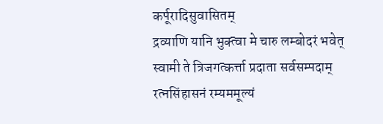कर्पूरादिसुवासितम्
द्रव्याणि यानि भुक्त्वा मे चारु लम्बोदरं भवेत्
स्वामी ते त्रिजगत्कर्त्ता प्रदाता सर्वसम्पदाम्
रत्नसिंहासनं रम्यममूल्यं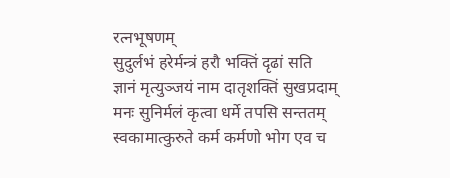रत्नभूषणम्
सुदुर्लभं हरेर्मन्त्रं हरौ भक्तिं दृढां सति
ज्ञानं मृत्युञ्जयं नाम दातृशक्तिं सुखप्रदाम्
मनः सुनिर्मलं कृत्वा धर्मे तपसि सन्ततम्
स्वकामात्कुरुते कर्म कर्मणो भोग एव च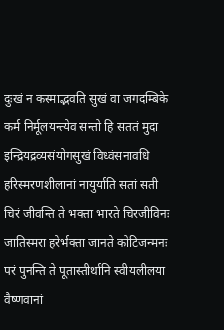दुःखं न कस्माद्भवति सुखं वा जगदम्बिके
कर्म निर्मूलयन्त्येव सन्तो हि सततं मुदा
इन्द्रियद्रव्यसंयोगसुखं विध्वंसनावधि
हरिस्मरणशीलानां नायुर्याति सतां सती
चिरं जीवन्ति ते भक्ता भारते चिरजीविनः
जातिस्मरा हरेर्भक्ता जानते कोटिजन्मनः
परं पुनन्ति ते पूतास्तीर्थानि स्वीयलीलया
वैष्णवानां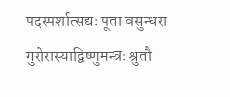पदस्पर्शात्सद्यः पूता वसुन्धरा
गुरोरास्याद्विष्णुमन्त्रः श्रुतौ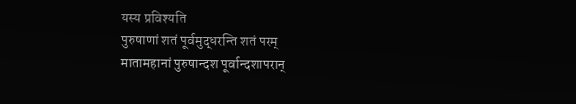यस्य प्रविश्यति
पुरुषाणां शतं पूर्वमुद्धरन्ति शतं परम्
मातामहानां पुरुषान्दश पूर्वान्दशापरान्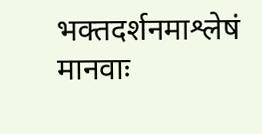भक्तदर्शनमाश्लेषं मानवाः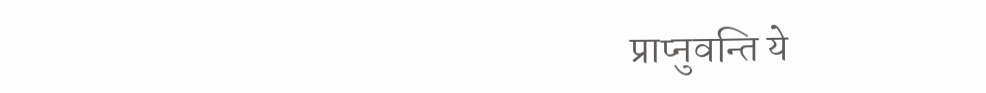प्राप्नुवन्ति ये